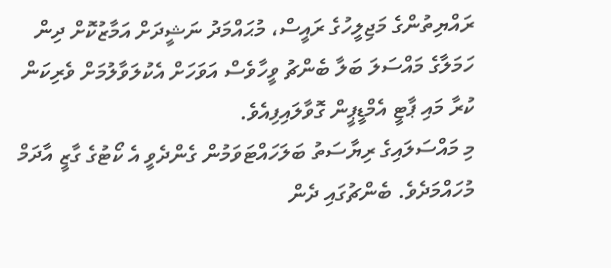ރައްޔިތުންގެ މަޖިލީހުގެ ރައީސް، މުޙައްމަދު ނަޝީދަށް އަމާޒުކޮށް ދިން ހަމަލާގެ މައްސަލަ ބަލާ ބެންޗު ވީހާވެސް އަވަހަށް އެކުލަވާލުމަށް ވެރިކަން ކުރާ މައި ޕާޓީ އެމްޑީޕީން ގޮވާލައިފިއެވެ.
މި މައްސަލައިގެ ރިޔާސަތު ބަލަހައްޓަވަމުން ގެންދެވީ އެ ކޯޓުގެ ގާޒީ އާދަމް މުހައްމަދެވެ. ބެންޗުގައި ދެން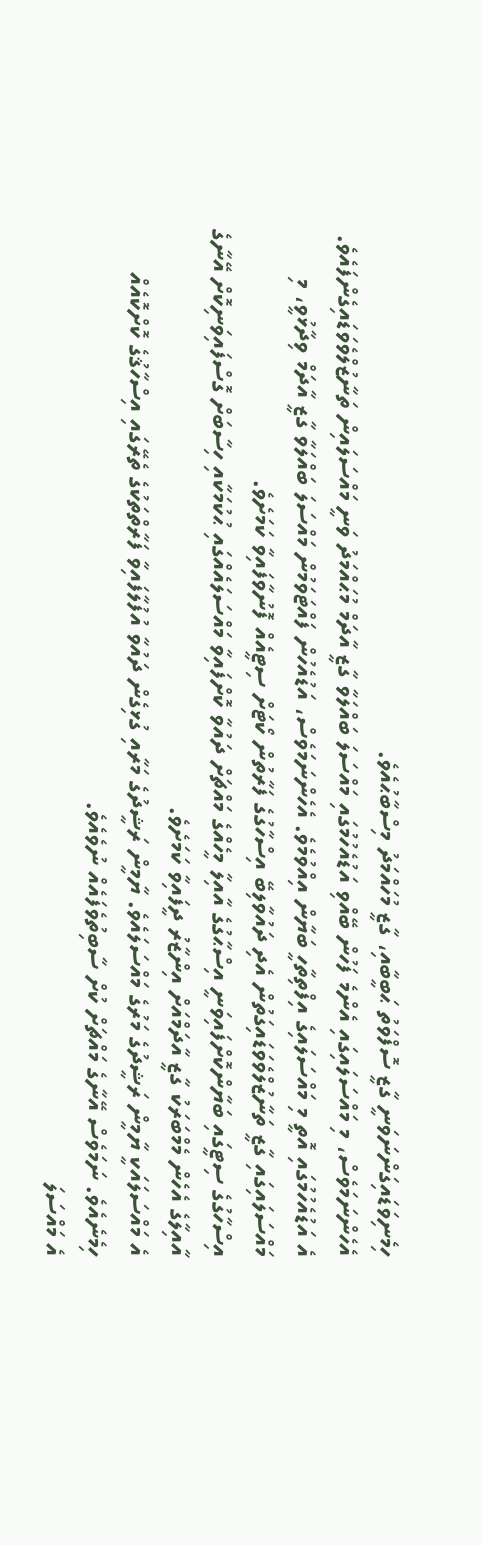ހިމެނިވަޑައިގަންނަވަނީ ގާޒީ ސޮފްވަތު ޙަބީބާއި، ގާޒީ މުހައްމަދު މިސްބާޙުއެވެ.
އެހެންނަމަވެސް، މި މައްސަލައިގައި އެންމެ ފަހުން ބޭއްވި އަޑުއެހުމުގައި މައްސަލަ ބައްލަވާ ގާޒީ އާދަމް މުޙައްމަދު ވަނީ މައްސަލައިން ތަނާޒުލްވެވަޑައިގެންފައެވެ. އެ އަޑުއެހުމުގައި އޮތީ މި މައްސަލައިގެ އިފްތިތާހީ ބަޔާން އިއްވުމެވެ. އެހެންނަމަވެސް، އަޑުއެހުން ފައްޓަވަމުން މައްސަލަ ބައްލަވާ ގާޒީ އާދަމް ވިދާޅުވީ، މި މައްސަލައިގައި ގާޒީ ތަނާޒުލްވެވަޑައިގަތުން އެދި ދައުވާލިބޭ އިސްހާގުގެ ފަރާތުން ކޯޓަށް ސިޓީއެއް ފޮނުވާފައިވާ ކަމަށެވެ.
އިސްހާގުގެ ސިޓީގައި ބަޔާންކޮށްފައިވަނީ އިސްޙާގުގެ އާއިލާ މީހެއްގެ މައްޗަށް ދައުވާ ކޮށްފައިވާ މައްސަލައެއްގައި ޙުކުމަކާއި ހިސާބަށް ގޮސްފައިވަނިކޮށް އޭނާގެ އާއިލާގެ އެހެން މެމްބަރަކު ގާޒީ އާދަމްއަށް އިންޒާރު ދީފައިވާ ކަމަށެވެ.
އެ މައްސަލައަކީ ޔާމީން ރަޝީދުގެ މަރުގެ މައްސަލައެވެ. ޔާމީން ރަޝީދުގެ މަރާއި ގުޅިގެން ދައުވާ އުފުލާފައިވާ ފަރާތްތަކުގެ ތެރޭގައި އިސްހާޤުގެ ކޮށްކޮއެއް ހިމެނެއެވެ. ނަމަވެސް އޭނާގެ މައްޗަށް ކުށް ސާބިތުވެފައެއް ނުވެއެވެ.
އެ މައްސަލަ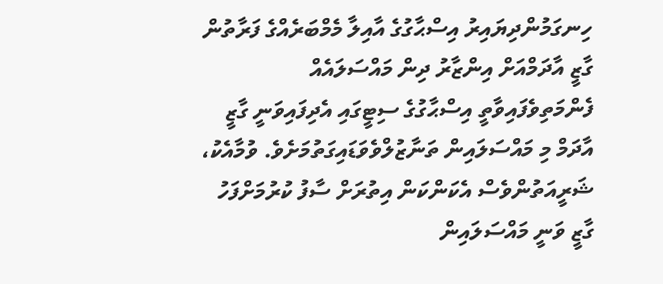ހިނގަމުންދިޔައިރު އިސްޙާގުގެ އާއިލާ މެމްބަރެއްގެ ފަރާތުން ގާޒީ އާދަމްއަށް އިންޒާރު ދިން މައްސަލައެއް ފެންމަތިވެފައިވާތީ އިސްޙާގުގެ ސިޓީގައި އެދިފައިވަނީ ގާޒީ އާދަމް މި މައްސަލައިން ތަނާޒުލްވެވަޑައިގަތުމަށެވެ. ވުމާއެކު، ޝަރީއަތުންވެސް އެކަންކަން އިތުރަށް ސާފު ކުރުމަށްފަހު ގާޒީ ވަނީ މައްސަލައިން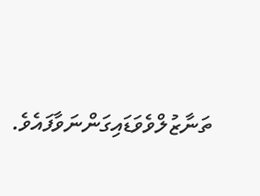ތަނާޒުލްވެވަޑައިގަންނަވާފައެވެ.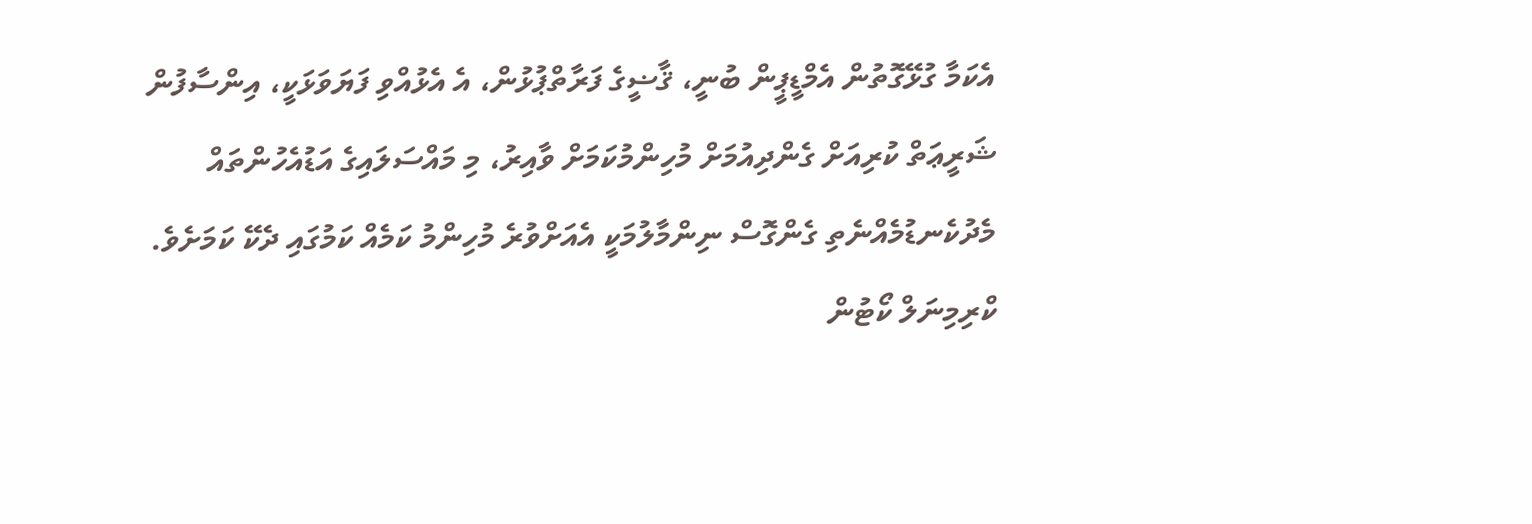އެކަމާ ގުޅޭގޮތުން އެމްޑީޕީން ބުނީ، ޤާޟީގެ ފަރާތްޕުޅުން، އެ އެޅުއްވި ފަޔަވަޅަކީ، އިންސާފުން ޝަރީޢަތް ކުރިއަށް ގެންދިއުމަށް މުހިންމުކަމަށް ވާއިރު، މި މައްސަލައިގެ އަޑުއެހުންތައް މެދުކެނޑުމެއްނެތި ގެންގޮސް ނިންމާލުމަކީ އެއަށްވުރެ މުހިންމު ކަމެއް ކަމުގައި ދެކޭ ކަމަށެވެ.
ކްރިމިނަލް ކޯޓުން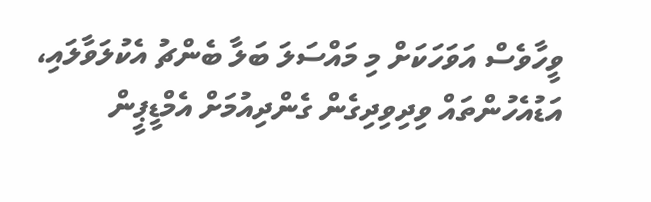ވީހާވެސް އަވަހަކަށް މި މައްސަލަ ބަލާ ބެންޗު އެކުލަވާލައި، އަޑުއެހުންތައް ވިދިވިދިގެން ގެންދިއުމަށް އެމްޑީޕީން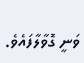ވަނީ ގޮވާލާފައެވެ.